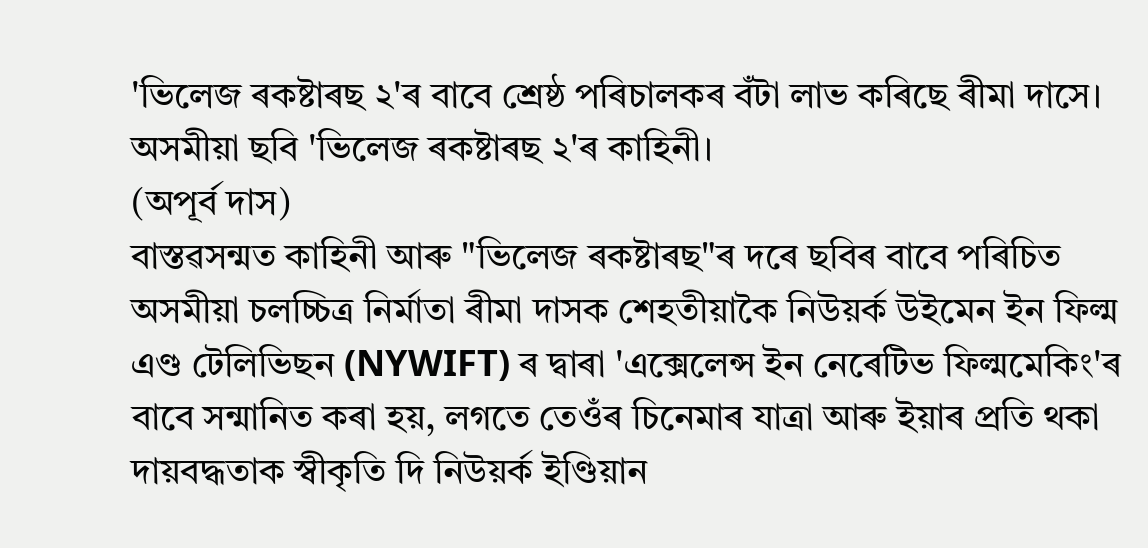'ভিলেজ ৰকষ্টাৰছ ২'ৰ বাবে শ্ৰেষ্ঠ পৰিচালকৰ বঁটা লাভ কৰিছে ৰীমা দাসে। অসমীয়া ছবি 'ভিলেজ ৰকষ্টাৰছ ২'ৰ কাহিনী।
(অপূৰ্ব দাস)
বাস্তৱসন্মত কাহিনী আৰু "ভিলেজ ৰকষ্টাৰছ"ৰ দৰে ছবিৰ বাবে পৰিচিত অসমীয়া চলচ্চিত্ৰ নিৰ্মাতা ৰীমা দাসক শেহতীয়াকৈ নিউয়ৰ্ক উইমেন ইন ফিল্ম এণ্ড টেলিভিছন (NYWIFT) ৰ দ্বাৰা 'এক্সেলেন্স ইন নেৰেটিভ ফিল্মমেকিং'ৰ বাবে সন্মানিত কৰা হয়, লগতে তেওঁৰ চিনেমাৰ যাত্ৰা আৰু ইয়াৰ প্ৰতি থকা দায়বদ্ধতাক স্বীকৃতি দি নিউয়ৰ্ক ইণ্ডিয়ান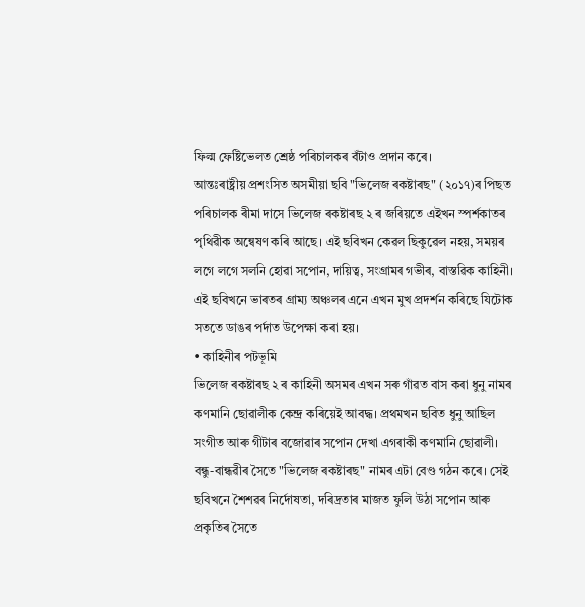ফিল্ম ফেষ্টিভেলত শ্ৰেষ্ঠ পৰিচালকৰ বঁটাও প্ৰদান কৰে।
আন্তঃৰাষ্ট্ৰীয় প্ৰশংসিত অসমীয়া ছবি "ভিলেজ ৰকষ্টাৰছ" (২০১৭)ৰ পিছত পৰিচালক ৰীমা দাসে ভিলেজ ৰকষ্টাৰছ ২ ৰ জৰিয়তে এইখন স্পৰ্শকাতৰ পৃথিৱীক অন্বেষণ কৰি আছে। এই ছবিখন কেৱল ছিকুৱেল নহয়, সময়ৰ লগে লগে সলনি হোৱা সপোন, দায়িত্ব, সংগ্ৰামৰ গভীৰ, বাস্তৱিক কাহিনী। এই ছবিখনে ভাৰতৰ গ্ৰাম্য অঞ্চলৰ এনে এখন মুখ প্ৰদৰ্শন কৰিছে যিটোক সততে ডাঙৰ পৰ্দাত উপেক্ষা কৰা হয়।
• কাহিনীৰ পটভূমি
ভিলেজ ৰকষ্টাৰছ ২ ৰ কাহিনী অসমৰ এখন সৰু গাঁৱত বাস কৰা ধুনু নামৰ কণমানি ছোৱালীক কেন্দ্ৰ কৰিয়েই আবদ্ধ। প্ৰথমখন ছবিত ধুনু আছিল সংগীত আৰু গীটাৰ বজোৱাৰ সপোন দেখা এগৰাকী কণমানি ছোৱালী। বন্ধু-বান্ধৱীৰ সৈতে "ভিলেজ ৰকষ্টাৰছ" নামৰ এটা বেণ্ড গঠন কৰে। সেই ছবিখনে শৈশৱৰ নিৰ্দোষতা, দৰিদ্ৰতাৰ মাজত ফুলি উঠা সপোন আৰু প্ৰকৃতিৰ সৈতে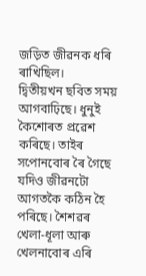জড়িত জীৱনক ধৰি ৰাখিছিল।
দ্বিতীয়খন ছবিত সময় আগবাঢ়িছে। ধুনুই কৈশোৰত প্ৰৱেশ কৰিছে। তাইৰ সপোনবোৰ ৰৈ গৈছে যদিও জীৱনটো আগতকৈ কঠিন হৈ পৰিছে। শৈশৱৰ খেলা-ধূলা আৰু খেলনাবোৰ এৰি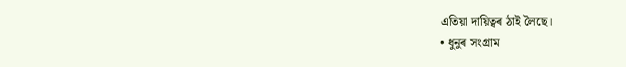এতিয়া দায়িত্বৰ ঠাই লৈছে।
• ধুনুৰ সংগ্ৰাম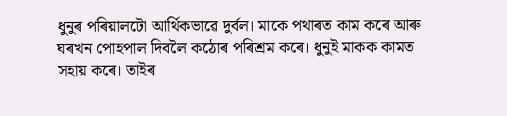ধুনুৰ পৰিয়ালটো আৰ্থিকভাৱে দুৰ্বল। মাকে পথাৰত কাম কৰে আৰু ঘৰখন পোহপাল দিবলৈ কঠোৰ পৰিশ্ৰম কৰে। ধুনুই মাকক কামত সহায় কৰে। তাইৰ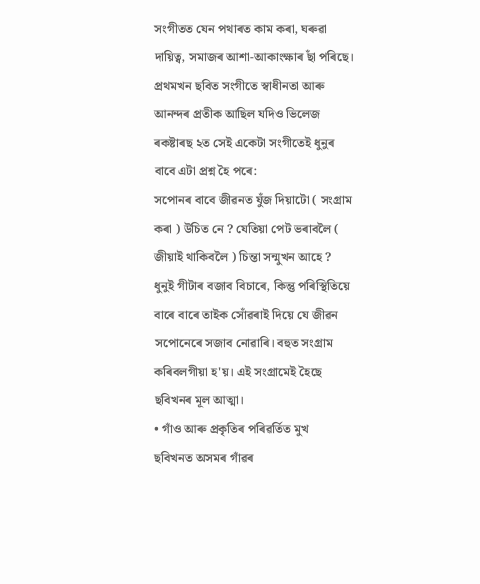সংগীতত যেন পথাৰত কাম কৰা, ঘৰুৱা দায়িত্ব, সমাজৰ আশা-আকাংক্ষাৰ ছাঁ পৰিছে।
প্ৰথমখন ছবিত সংগীতে স্বাধীনতা আৰু আনন্দৰ প্ৰতীক আছিল যদিও ভিলেজ ৰকষ্টাৰছ ২ত সেই একেটা সংগীতেই ধুনুৰ বাবে এটা প্ৰশ্ন হৈ পৰে:
সপোনৰ বাবে জীৱনত যুঁজ দিয়াটো ( সংগ্ৰাম কৰা ) উচিত নে ? যেতিয়া পেট ভৰাবলৈ ( জীয়াই থাকিবলৈ ) চিন্তা সন্মুখন আহে ?
ধুনুই গীটাৰ বজাব বিচাৰে, কিন্তু পৰিস্থিতিয়ে বাৰে বাৰে তাইক সোঁৱৰাই দিয়ে যে জীৱন সপোনেৰে সজাব নোৱাৰি। বহুত সংগ্ৰাম কৰিবলগীয়া হ'য়। এই সংগ্ৰামেই হৈছে ছবিখনৰ মূল আত্মা।
• গাঁও আৰু প্ৰকৃতিৰ পৰিৱৰ্তিত মুখ
ছবিখনত অসমৰ গাঁৱৰ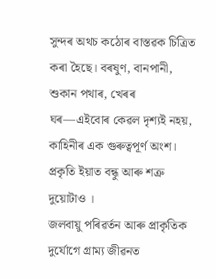সুন্দৰ অথচ কঠোৰ বাস্তৱক চিত্ৰিত কৰা হৈছে। বৰষুণ, বানপানী, শুকান পথাৰ, খেৰৰ ঘৰ—এইবোৰ কেৱল দৃশ্যই নহয়, কাহিনীৰ এক গুৰুত্বপূৰ্ণ অংশ। প্ৰকৃতি ইয়াত বন্ধু আৰু শত্ৰু দুয়োটাও ।
জলবায়ু পৰিৱৰ্তন আৰু প্ৰাকৃতিক দুৰ্যোগে গ্ৰাম্য জীৱনত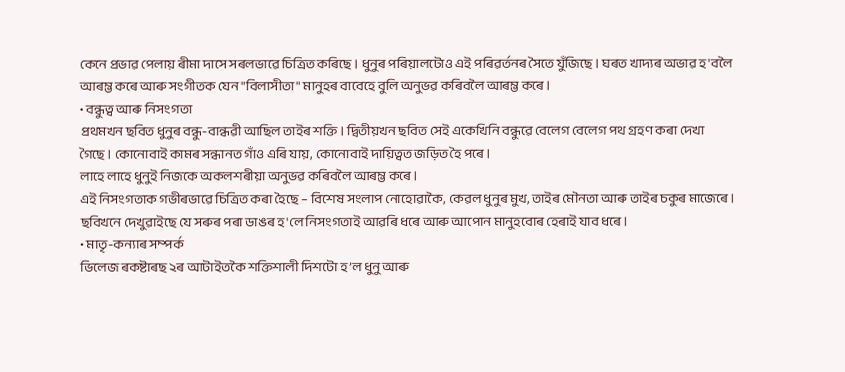কেনে প্ৰভাৱ পেলায় ৰীমা দাসে সৰলভাৱে চিত্ৰিত কৰিছে। ধুনুৰ পৰিয়ালটোও এই পৰিৱৰ্তনৰ সৈতে যুঁজিছে। ঘৰত খাদ্যৰ অভাৱ হ'বলৈ আৰম্ভ কৰে আৰু সংগীতক যেন "বিলাসীতা" মানুহৰ বাবেহে বুলি অনুভৱ কৰিবলৈ আৰম্ভ কৰে।
• বন্ধুত্ব আৰু নিসংগতা
প্ৰথমখন ছবিত ধুনুৰ বন্ধু-বান্ধৱী আছিল তাইৰ শক্তি। দ্বিতীয়খন ছবিত সেই একেখিনি বন্ধুৱে বেলেগ বেলেগ পথ গ্ৰহণ কৰা দেখা গৈছে। কোনোবাই কামৰ সন্ধানত গাঁও এৰি যায়, কোনোবাই দায়িত্বত জড়িত হৈ পৰে।
লাহে লাহে ধুনুই নিজকে অকলশৰীয়া অনুভৱ কৰিবলৈ আৰম্ভ কৰে।
এই নিসংগতাক গভীৰভাৱে চিত্ৰিত কৰা হৈছে – বিশেষ সংলাপ নোহোৱাকৈ, কেৱল ধুনুৰ মুখ, তাইৰ মৌনতা আৰু তাইৰ চকুৰ মাজেৰে। ছবিখনে দেখুৱাইছে যে সৰুৰ পৰা ডাঙৰ হ'লে নিসংগতাই আৱৰি ধৰে আৰু আপোন মানুহবোৰ হেৰাই যাব ধৰে।
• মাতৃ-কন্যাৰ সম্পৰ্ক
ভিলেজ ৰকষ্টাৰছ ২ৰ আটাইতকৈ শক্তিশালী দিশটো হ’ল ধুনু আৰু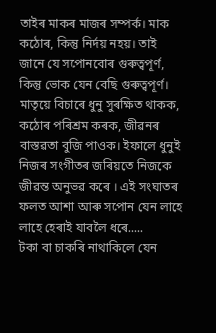তাইৰ মাকৰ মাজৰ সম্পৰ্ক। মাক কঠোৰ, কিন্তু নিৰ্দয় নহয়। তাই জানে যে সপোনবোৰ গুৰুত্বপূৰ্ণ, কিন্তু ভোক যেন বেছি গুৰুত্বপূৰ্ণ।
মাতৃয়ে বিচাৰে ধুনু সুৰক্ষিত থাকক, কঠোৰ পৰিশ্ৰম কৰক, জীৱনৰ বাস্তৱতা বুজি পাওক। ইফালে ধুনুই নিজৰ সংগীতৰ জৰিয়তে নিজকে জীৱন্ত অনুভৱ কৰে । এই সংঘাতৰ ফলত আশা আৰু সপোন যেন লাহে লাহে হেৰাই যাবলৈ ধৰে.....
টকা বা চাকৰি নাথাকিলে যেন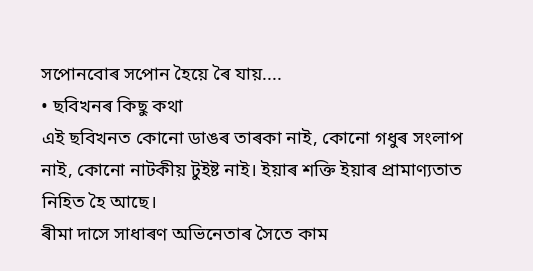সপোনবোৰ সপোন হৈয়ে ৰৈ যায়....
• ছবিখনৰ কিছু কথা
এই ছবিখনত কোনো ডাঙৰ তাৰকা নাই, কোনো গধুৰ সংলাপ নাই, কোনো নাটকীয় টুইষ্ট নাই। ইয়াৰ শক্তি ইয়াৰ প্ৰামাণ্যতাত নিহিত হৈ আছে।
ৰীমা দাসে সাধাৰণ অভিনেতাৰ সৈতে কাম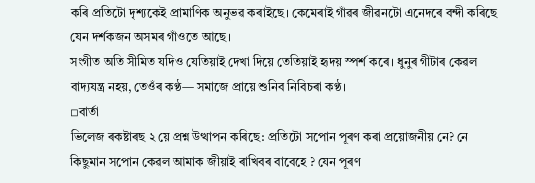কৰি প্ৰতিটো দৃশ্যকেই প্ৰামাণিক অনুভৱ কৰাইছে। কেমেৰাই গাঁৱৰ জীৱনটো এনেদৰে বন্দী কৰিছে যেন দৰ্শকজন অসমৰ গাঁওতে আছে।
সংগীত অতি সীমিত যদিও যেতিয়াই দেখা দিয়ে তেতিয়াই হৃদয় স্পৰ্শ কৰে। ধুনুৰ গীটাৰ কেৱল বাদ্যযন্ত্ৰ নহয়, তেওঁৰ কণ্ঠ— সমাজে প্ৰায়ে শুনিব নিবিচৰা কণ্ঠ।
◽বাৰ্তা
ভিলেজ ৰকষ্টাৰছ ২ য়ে প্ৰশ্ন উত্থাপন কৰিছে: প্ৰতিটো সপোন পূৰণ কৰা প্ৰয়োজনীয় নে? নে কিছুমান সপোন কেৱল আমাক জীয়াই ৰাখিবৰ বাবেহে ? যেন পূৰণ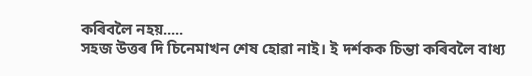কৰিবলৈ নহয়.....
সহজ উত্তৰ দি চিনেমাখন শেষ হোৱা নাই। ই দৰ্শকক চিন্তা কৰিবলৈ বাধ্য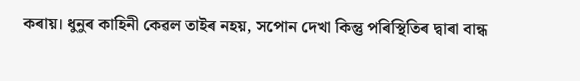কৰায়। ধুনুৰ কাহিনী কেৱল তাইৰ নহয়, সপোন দেখা কিন্তু পৰিস্থিতিৰ দ্বাৰা বান্ধ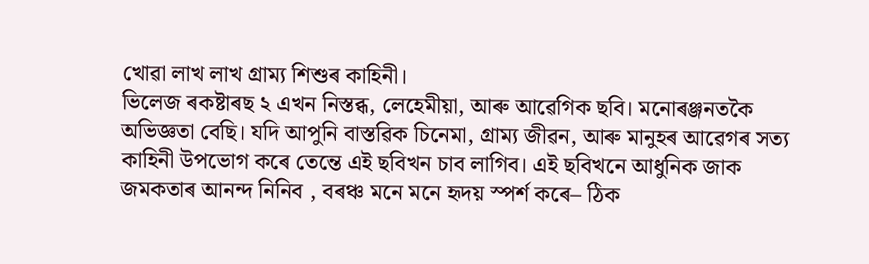খোৱা লাখ লাখ গ্ৰাম্য শিশুৰ কাহিনী।
ভিলেজ ৰকষ্টাৰছ ২ এখন নিস্তব্ধ, লেহেমীয়া, আৰু আৱেগিক ছবি। মনোৰঞ্জনতকৈ অভিজ্ঞতা বেছি। যদি আপুনি বাস্তৱিক চিনেমা, গ্ৰাম্য জীৱন, আৰু মানুহৰ আৱেগৰ সত্য কাহিনী উপভোগ কৰে তেন্তে এই ছবিখন চাব লাগিব। এই ছবিখনে আধুনিক জাক জমকতাৰ আনন্দ নিনিব , বৰঞ্চ মনে মনে হৃদয় স্পৰ্শ কৰে– ঠিক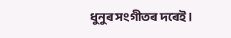ধুনুৰ সংগীতৰ দৰেই।